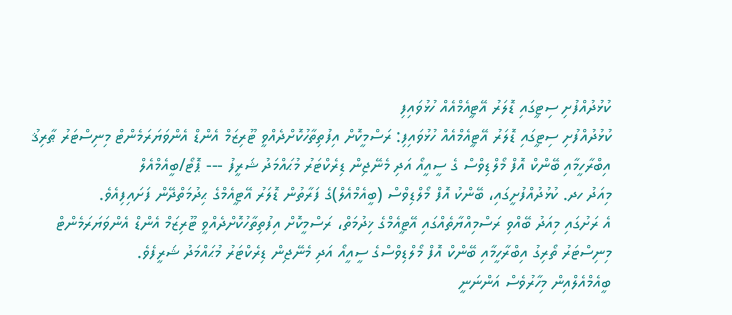ކުޅުދުއްފުށި ސިޓީގައި ޑޮލަރު އޭޓީއެމްއެއް ހުޅުވައިފި
ކުޅުދުއްފުށި ސިޓީގައި ޑޮލަރު އޭޓީއެމްއެއް ހުޅުވައިފި: ރަސްމީކޮށް އިފުތިތާހުކޮށްދެއްވީ ޓޫރިޒަމް އެންޑް އެންވަޔަރަމެންޓް މިނިސްޓަރު ޠާރިޤު އިބްރާހީމާއި ބޭންކް އޮފް މޯލްޑިވްސް ގެ ސީއީއޯ އަދި މެނޭޖިން ޑިރެކްޓަރު މުޙައްމަދު ޝަރީފު --- ޕޮޓޯ/ބީއެމްއެލް
މިއަދު ހދ. ކުޅުދުއްފުށީގައި، ބޭންކު އޮފް މޯލްޑިވްސް (ބީއެމްއެލް)ގެ ފަރާތުން ޑޮލަރު އޭޓީއެމްގެ ޙިދުމަތްދޭން ފަށައިފިއެވެ.
އެ ރަށުގައި މިއަދު ބޭއްވި ރަސްމިއްޔާތެއްގައި އޭޓީއެމްގެ ޚިދުމަތް، ރަސްމީކޮށް އިފުތިތާހުކޮށްދެއްވީ ޓޫރިޒަމް އެންޑް އެންވަޔަރަމެންޓް މިނިސްޓަރު ތޯރިގު އިބްރާހީމާއި ބޭންކް އޮފް މޯލްޑިވްސްގެ ސީއީއޯ އަދި މެނޭޖިން ޑިރެކްޓަރު މުޙައްމަދު ޝަރީފެވެ.
ބީއެމްއެލްއިން މިހާރުވެސް އަންނަނީ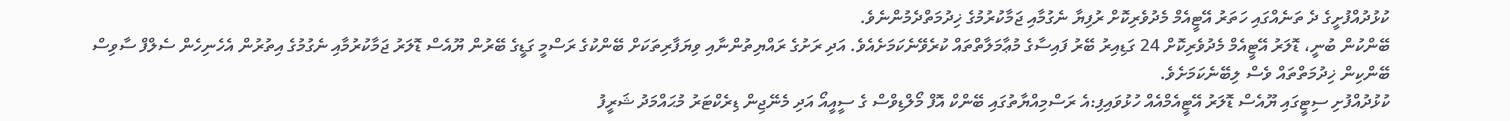ކުޅުދުއްފުށީގެ ދެ ތަނެއްގައި ހަތަރު އޭޓީއެމް މެދުވެރިކޮށް ރުފިޔާ ނެގުމާއި ޖަމާކުރުމުގެ ޚިދުމަތްދެމުންނެވެ.
ބޭންކުން ބުނީ، ޑޮލަރު އޭޓީއެމް މެދުވެރިކޮށް 24 ގަޑިއިރު ބޭރު ފައިސާގެ މުޢާމަލާތްތައް ކުރެވޭނެކަމަށެއެވެ. އަދި ރަށުގެ ރައްޔިތުންނާއި ވިޔަފާރިތަކަށް ބޭންކުގެ ރަސްމީ ގަޑީގެ ބޭރުން ޔޫއެސް ޑޮލަރު ޖަމާކުރުމާއި ނެގުމުގެ އިތުރުން އެހެނިހެން ސެލްފް ސާވިސް ބޭންކިން ޚިދުމަތްތައް ވެސް ލިބޭނެކަމަށެވެ.
ކުޅުދުއްފުށި ސިޓީގައި ޔޫއެސް ޑޮލަރު އޭޓީއެމްއެއް ހުޅުވައިފި:އެ ރަސްމިއްޔާތުގައި ބޭންކް އޮފް މޯލްޑިވްސް ގެ ސީއީއޯ އަދި މެނޭޖިން ޑިރެކްޓަރު މުޙައްމަދު ޝަރީފު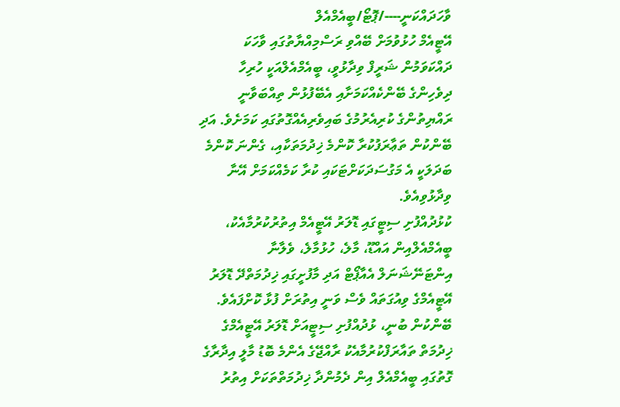ވާހަދައްކަނީ----/ޕޮޓޯ/ބީއެމްއެލް
އޭޓީއެމް ހުޅުވުމަށް ބޭއްވި ރަސްމިއްޔާތުގައި ވާހަކަ ދައްކަވަމުން ޝަރީފް ވިދާޅުވީ، ބީއެމްއެލްއަކީ ހުރިހާ ދިވެހިންގެ ބޭންކެއްކަމަށާއި އެބޭފުޅުން ތިއްބަވާނީ ރައްޔިތުންގެ ކުރިއެރުމުގެ ބައިވެރިއެއްގޮތުގައި ކަމަށެވެ. އަދި ބޭންކުން ތަޢާރަފުކުރާ ކޮންމެ ޚިދުމަތަކާއި، ގެންނަ ކޮންމެ ބަދަލަކީ އެ މަގުސަދަކަށްޓަކައި ކުރާ ކަމެއްކަމަށް އޭނާ ވިދާޅުވިއެވެ.
ކުޅުދުއްފުށި ސިޓީގައި ޑޮލަރު އޭޓީއެމް އިތުރުކުރުމާއެކު، ބީއެމްއެލްއިން އައްޑޫ، މާލެ، ހުޅުމާލެ، ވެލާނާ އިންޓަނޭޝަނަލް އެއާޕޯޓް އަދި މާފުށީގައި ޚިދުމަތްދޭ ޑޮލަރު އޭޓީއެމްގެ ވިއުގަތައް ވެސް ވަނީ އިތުރަށް ފުޅާ ކޮށްފައެވެ.
ބޭންކުން ބުނީ، ޅުދުއްފުށި ސިޓީއަށް ޑޮލަރު އޭޓީއެމްގެ ޚިދުމަތް ތައާރަފްކުރުމާއެކު ރާއްޖޭގެ އެންމެ ބޮޑު މާލީ އިދާރާގެ ގޮތުގައި ބީއެމްއެލް އިން ދެމުންދާ ޚިދުމަތްތަކަށް އިތުރު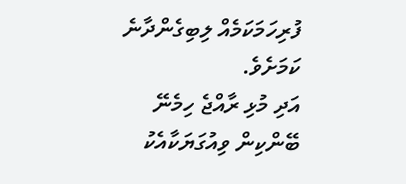ފުރިހަމަކަމެއް ލިބިގެންދާނެ ކަމަށެވެ.
އަދި މުޅި ރާއްޖެ ހިމެނޭ ބޭންކިން ވިއުގަޔަކާއެކު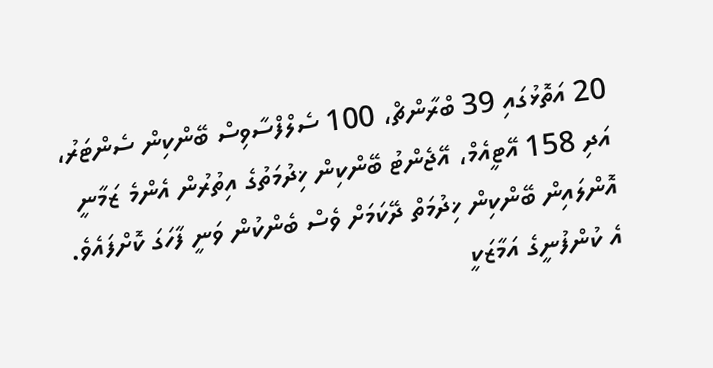20 އަތޮޅުގައި 39 ބްރާންޗް، 100 ސެލްފްސާވިސް ބޭންކިން ސެންޓަރު، އަދި 158 އޭޓީއެމް، އޭޖެންޓު ބޭންކިން ޚިދުމަތުގެ އިތުރުން އެންމެ ޒަމާނީ އޮންލައިން ބޭންކިން ޚިދުމަތް ދޭކަމަށް ވެސް ބެންކުން ވަނީ ފާހަގަ ކޮށްފައެވެ.
އެ ކުންފުނީގެ އަމާޒަކީ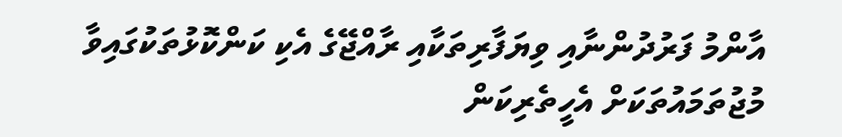އާންމު ފަރުދުންނާއި ވިޔަފާރިތަކާއި ރާއްޖޭގެ އެކި ކަންކޮޅުތަކުގައިވާ މުޖުތަމައުތަކަށް އެހީތެރިކަން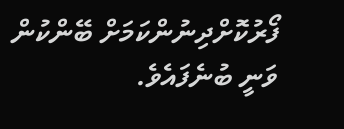ފޯރުކޮށްދިނުންކަމަށް ބޭންކުން ވަނީ ބުނެފައެވެ.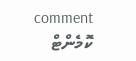comment ކޮމެންޓް